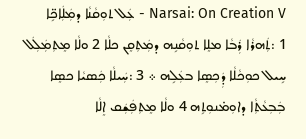Narsai: On Creation V - ܥܲܠ ܬܘܼܩܵܢܵܐ ܕܡܲܠܲܐܟܹ̈ܐ
1 :ܬܲܗܪܵܐ ܪܲܒܵܐ ܡܠܸܐ ܬܘܼܩܵܢܹܗ ܕܡܲܬܼܩܸܢ ܟܠܵܐ 2 ܘܠܵܐ ܡܸܬܼܡܲܠܲܠ ܚܹܝܠ ܟܘܼܟܵܠܵܐ ܕܲܟܼܣܸܐ ܒܥܲܠܹܗ ܀ 3 :ܚܲܝܠܵܐ ܟܲܣܝܵܐ ܟܣܸܐ ܒܲܒܼܥܵܬܼܵܐ ܕܐܘܼܡ̇ܢܘܼܬܹܗ 4 ܘܠܵܐ ܡܸܬܼܦܲܫܲܩ ܐܸܠܵܐ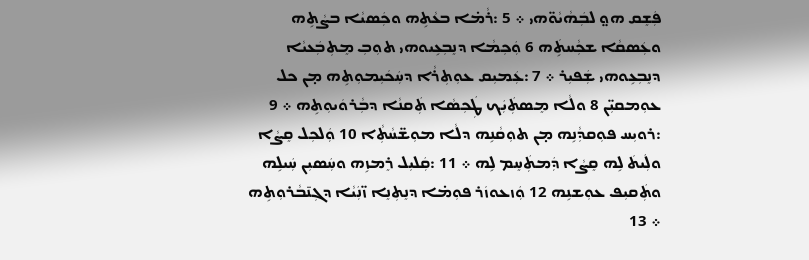ܦܲܫܸܩ ܗܘ̤ ܠܒܲܗܵܝܵܘ̈ܗܝ ܀ 5 :ܪܵܡ̇ܐ ܒܥܵܬܹܗ ܘܟܲܣܝܵܐ ܒܨܵܬܹܗ ܘܥܲܣܩܵܐ ܫܟܼܵܚܬܹܿܗ 6 ܘܲܟܼܡܵܐ ܕܢܸܒܼܥܹܝܘܗܝ ܬܘܼܒܼ ܡܸܬܼܒܲܥܝܵܐ ܕܢܸܒܼܥܹܘܗܝ ܫܲܦܝܼܪ ܀ 7 :ܥܲܡܝܼܩ ܥܘܼܬܼܪܵܐ ܕܚܲܟܿܝܼܡܘܼܬܹܗ ܡ̣ܢ ܟܠ ܥܘܼܡܩܝܼ̈ܢ 8 ܘܠܵܐ ܡܸܣܬܲܝܲܟ ܛܲܟܼܣܵܐ ܬܲܩܢܵܐ ܕܒܼܵܪܘܿܝܘܼܬܹܗ ܀ 9 :ܪܘܝܼܚ ܦܘܼܩܕܼܵܢܹܗ ܡ̣ܢ ܬܘܼܩܵܢܹܗ ܕܠܵܐ ܡܘܼܫ̈ܚܵܬܼܵܐ 10 ܘܲܠܟܼܠ ܩܸܨܵܐ ܘܠܲܝܬܿ ܠܹܗ ܩܸܨܵܐ ܕܲܡܬܲܚܸܡ ܠܹܗ ܀ 11 :ܩܲܠܝܼܠ ܪܸܡܙܹܗ ܘܚܲܣܝܼܢ ܚܲܝܠܹܗ ܘܬܲܩܝܼܦ ܥܘܼܫܢܹܗ 12 ܘܲܙܥܘܙܿܪ ܦܘܼܡ̇ܐ ܕܢܸܬܼܢܸܐ ܙ̈ܢܲܝܵܐ ܕܓܼܢ̄ܒܵܪܘܼܬܹܗ ܀ 13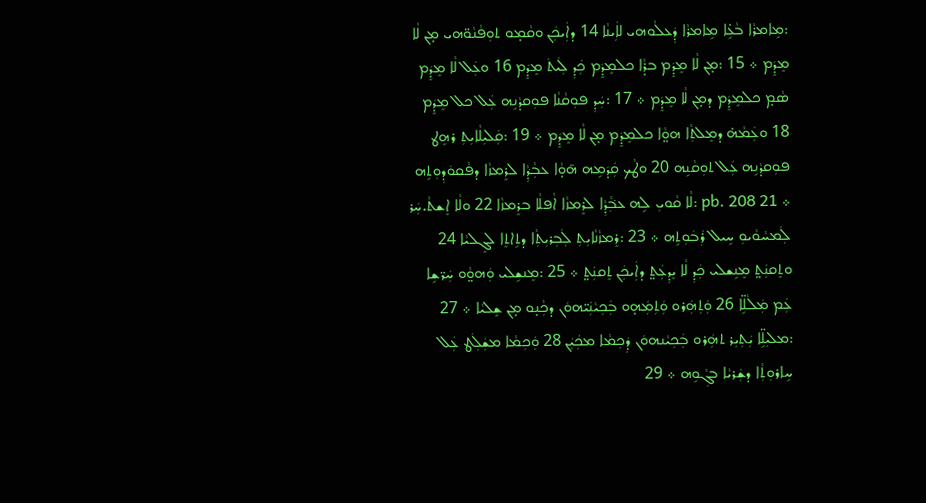:ܡܹܐܡܪܵܐ ܒܵܥܹ̇ܐ ܡܹܐܡܪܵܐ ܕܲܥܠܵܘܗܝ ܠܐܲܝܢܵܐ 14 ܕܐܲܝܟܲܢ ܘܩܵܡ̣ܘ ܬܘܼܦܵܢܵܘ̈ܗܝ ܡ̣ܢ ܠܵܐ ܡܸܕܸܿܡ ܀ 15 :ܡ̣ܢ ܠܵܐ ܡܸܕܸܿܡ ܒܪ̣ܵܐ ܟܠܡܸܕܸܿܡ ܟܲܕܼ ܠܲܝܬܿ ܡܸܕܸܿܡ 16 ܘܥܲܠ ܠܵܐ ܡܸܕܸܿܡ ܣܵܡ̣ ܟܠܡܸܕܸܿܡ ܕܡ̣ܢ ܠܵܐ ܡܸܕܸܿܡ ܀ 17 :ܚܲܕܼ ܦܘܼܩܵܢܵܐ ܦܘܼܩܕܵܢܹܗ ܥܲܠ ܟܠ ܡܸܕܸܿܡ 18 ܘܥܲܡܵܗ̇ ܕܡܸܠܬܼܵܐ ܗܘ̤ܵܐ ܟܠܡܸܕܸܿܡ ܡ̣ܢ ܠܵܐ ܡܸܕܸܿܡ ܀ 19 :ܩܲܠܝܼܠܵܐܝܼܬܼ ܪܗܸܛ ܦܘܼܩܕܵܢܹܗ ܥܲܠ ܬܘܼܩܵܢܹܗ 20 ܘܛܵܟ ܩܲܕܿܡܹܗ ܗ̄ܘ̣ܵܐ ܥܒܼܵܕܼܵ݁ܐ ܠܪܸܡܙܵܐ ܕܦܵܩܘܿܕܼܘܼܬܹܗ ܀ pb. 208 21 :ܠܵܐ ܩܵܘܝܼ ܠܹܗ ܥܒܼܵ݁ܕܼܵܐ ܠܪܸܡܙܵܐ ܐܵܦܠܵܐ ܒܪܸܡܙܵܐ 22 ܘܠܵܐ ܐܸܫܬܵ.ܚܲܪ ܠܲܡܚܵܘܵܝܘܼ ܚܹܝܠ ܪܲܒܿܘܼܬܹܗ ܀ 23 :ܪܸܡܙܵܢܵܐܝܼܬܼ ܠܲܒܼܪܝܼܬܼܵܐ ܕܬܹܐܬܸܐ ܠܓܸܠܝܵܐ 24 ܘܬܸܩܢܲܬ̤ ܡܸܢܹܫܠܝ ܟܲܕܼ ܠܵܐ ܝܸܕܼܥܲܬ̤ ܕܐܲܝܟܲܢ ܬܸܩܢܲܬ̤ ܀ 25 :ܡܸܢܫܹܠܝ ܘܲܗܘ̤ܵܘ ܚܲܪ̈ܫܹܐ ܥܲܡ ܡܲܠܵܠܹ̈ܐ 26 ܘܲܬܼܗܲܪܘ ܘܲܬܼܡܲܗ̣ܘ ܒܲܟܼܝܵܢܲܝ̈ܗܘܿܢ ܕܟܼܵܢ̣ܘ ܡ̣ܢ ܫܸܠܝܵܐ ܀ 27 :ܡܠܝܼܠܹ̈ܐ ܝܲܬܼܝܼܪ ܬܗܲܪܘ ܒܲܟܼܝܵܢܗܘܿܢ ܕܲܟܼܡܵܐ ܡܟܲܝܲܢ 28 ܘܲܟܼܡܵܐ ܡܫܲܠܲܛ ܥܲܠ ܚܹܐܪܘܼܬܼܵܐ ܕܫܲܪܝܵܐ ܒܓܼܵܘܹܗ ܀ 29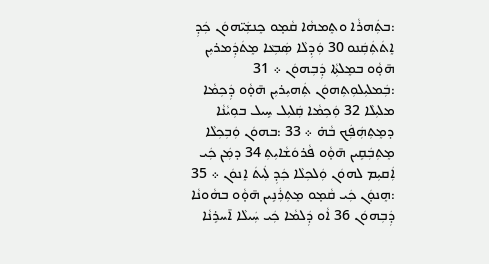:ܒܬܲܗܪܵܐ ܘܬܸܡܗܵܐ ܩܵܡ̣ܘ ܟܸܢܫܲܝ̈ܗܘܿܢ ܟܲܕܼ ܐܸܬܿܬܲܩܲܢܘ 30 ܘܲܕܼܠܵܐ ܣܲܒܼܥܵܐ ܡܸܬܿܕܲܡܪܝܼܢ ܗ̄ܘ̣ܵܘ ܒܡܸܠܬܼܵܐ ܕܲܒܼܗܘܿܢ ܀ 31 :ܒܲܡܠܝܼܠܘܼܬܼܗܘܿܢ ܬܲܗܝܼܪܝܼܢ ܗ̄ܘ̣ܵܘ ܕܲܟܼܡܵܐ ܡܠܝܼܠܵܐ 32 ܘܲܟܼܡܵܐ ܩܲܠܝܼܠ ܚܹܝܠ ܒܘܼܝܵܢܵܐ ܕܡܸܬܼܗܲܦܲܟ ܒܵܗ̇ ܀ 33 :ܒܗܘܿܢ ܘܲܒܼܟܼܠܵܐ ܡܸܬܼܒܲܩܹܝܢ ܗ̄ܘ̣ܵܘ ܦܵܪܘܿܫܵܐܝܼܬܼ 34 ܕܡܲܢ ܟܲܝ ܐܲܩܝܼܡ ܠܗܘܿܢ ܘܲܠܟܼܠܵܐ ܟܲܕܼ ܠܲܝܬܿ ܐܸܢܘܿܢ ܀ 35 :ܗܸܢܘ̣ܿܢ ܟܲܝ ܩܵܡ̣ܘ ܡܸܬܼܪܲܢܹܝܢ ܗ̄ܘ̣ܵܘ ܒܗܵܘܢܵܐ ܕܲܒܼܗܘܿܢ 36 ܐܵܘ ܕܲܠܡܵܐ ܟܲܝ ܚܲܝܠܵܐ ܐ̄ܚܪܹܢܵܐ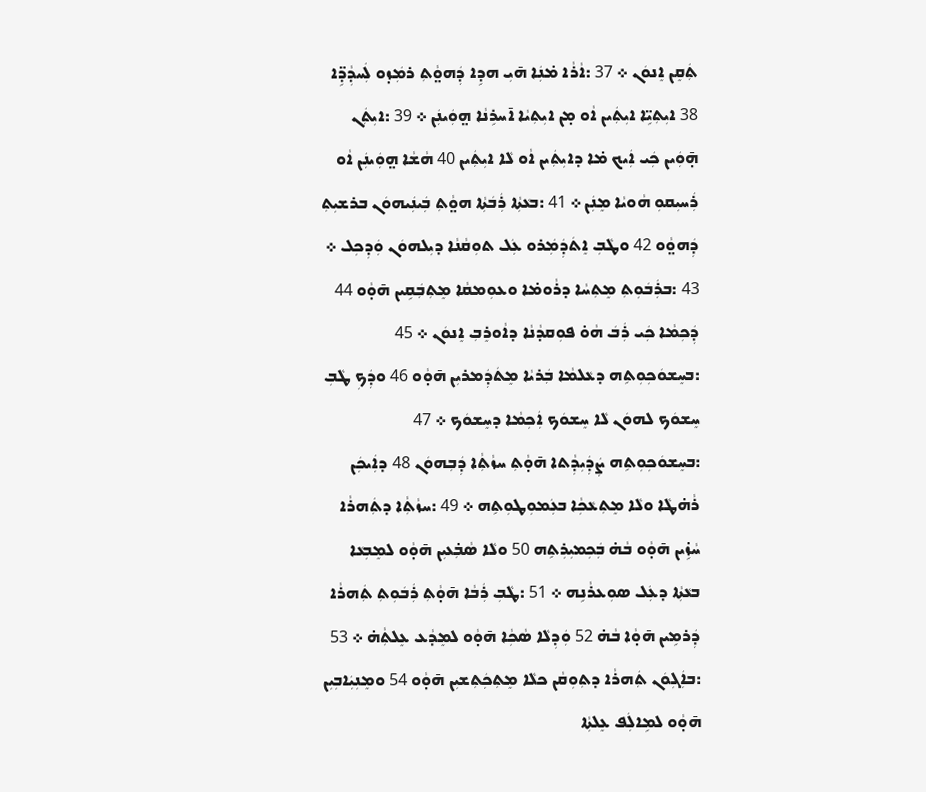ܬܲܩܸܢ ܐܸܢܘܿܢ ܀ 37 :ܐܵܪܵܐ ܡ̇ܢܲܐ ܗ̄ܝܼ ܗܕܹܐ ܕܲܗܘ̤ܵܬܼ ܪܡܲܙ̣ܘ ܠܲܚܕܼܵܕܹ̈ܐ 38 ܐܝܼܬܼܝܹ̈ܐ ܐܝܼܬܲܝܢ ܐܵܘ ܡ̣ܢ ܐܝܼܬܼܝܵܐ ܐ̄ܚܪܹܢܵܐ ܗ̤ܘܲܝܢܲܢ ܀ 39 :ܐܝܼܬܲܢ ܗ̣̄ܘܲܝܢ ܟܲܝ ܐܲܝܟ ܡ̇ܐ ܕܐܝܼܬܲܝܢ ܐܵܘ ܠܵܐ ܐܝܼܬܲܝܢ 40 ܗܵܫܵܐ ܗ̤ܘܲܝܢܲܢ ܐܵܘ ܪܲܚܝܼܩܘܼ ܗܵܘܝܵܐ ܡܸܢܲܢ ܀ 41 :ܒܥܵܬܼܵܐ ܪܲܒܿܬܼܵܐ ܗܘ̤ܵܬܼ ܒܲܝܢܲܝܗܘܿܢ ܒܪܫܝܼܬܼ ܕܲܗܘ̤ܵܘ 42 ܘܛܵܒܼ ܐܸܬܿܕܲܡܲܪܘ ܥܲܠ ܬܘܼܩܵܢܵܐ ܕܝܼܠܗܘܿܢ ܘܲܕܼܟܼܠ ܀ 43 :ܒܪܲܒܿܘܼܬܼ ܡܸܬܼܚܵܐ ܕܪܵܘܡ̇ܐ ܘܥܘܼܡܩܵܐ ܡܸܬܼܒܲܩܹܝܢ ܗ̄ܘ̣ܵܘ 44 ܕܲܟܼܡܵܐ ܟܲܝ ܪܲܒܿ ܗܵܘ̇ ܦܘܼܩܕܵܢܵܐ ܕܐܵܘܪܸܒܼ ܐܸܢܘܿܢ ܀ 45 :ܒܚܸܫܘܿܟܼܘܼܬܹܗ ܕܥܵܠܡܵܐ ܒܲܪܝܵܐ ܡܸܬܿܕܲܡܪܝܼܢ ܗ̄ܘ̣ܵܘ 46 ܘܕܲܟܼ ܛܵܒܼ ܚܸܫܘܿܟ ܠܗܘܿܢ ܠܵܐ ܚܸܫܘܿܟ ܐܲܟܼܡܵܐ ܕܚܸܫܘܿܟ ܀ 47 :ܒܚܸܫܘܿܟܼܘܼܬܹܗ ܨܲܕܲܝܼܕܼܵܬܐ ܗ̄ܘ̣ܵܬܼ ܚܙܵܬܼܵܐ ܕܲܒܼܗܘܿܢ 48 ܕܐܲܝܟܲܢ ܪܵܗ̇ܛܵܐ ܘܠܵܐ ܡܸܬܼܥܵܟܼܵܐ ܒܥܲܡܘܼܛܘܼܬܹܗ ܀ 49 :ܚܙܵܬܼܵܐ ܕܬܲܗܪܵܐ ܚܵܙܹ̇ܝܢ ܗ̄ܘ̣ܵܘ ܒܵܗ̇ ܒܲܟܼܡܝܼܪܼܬܹܗ 50 ܘܠܵܐ ܣܵܒܼ̇ܥܝܼܢ ܗ̄ܘ̣ܵܘ ܠܡܸܒܼܥܵܐ ܒܥܵܬܼܵܐ ܕܥܲܠ ܣܘܼܥܪܵܢܹܗ ܀ 51 :ܛܵܒܼ ܪܲܒܵܐ ܗ̄ܘ̣ܵܬܼ ܪܲܒܿܘܼܬܼ ܬܲܗܪܵܐ ܕܲܪܡܹܝܢ ܗ̄ܘ̣ܵܐ ܒܵܗ̇ 52 ܘܲܕܼܠܵܐ ܣܵܟܼܵܐ ܗ̄ܘ̣ܵܘ ܠܡܸܕܵܥ ܥܸܠܬܼܵܗ̇ ܀ 53 :ܒܐܲܓܼܘܿܢ ܬܲܗܪܵܐ ܕܬܼܘܼܩܵܢ ܟܠܵܐ ܡܸܬܼܟܲܬܼܫܝܼܢ ܗ̄ܘ̣ܵܘ 54 ܘܡܸܢܼܝܲܐܒܼܝܼܢ ܗ̄ܘ̣ܵܘ ܠܡܹܐܠܲܦ ܥܸܠܬܼܵܐ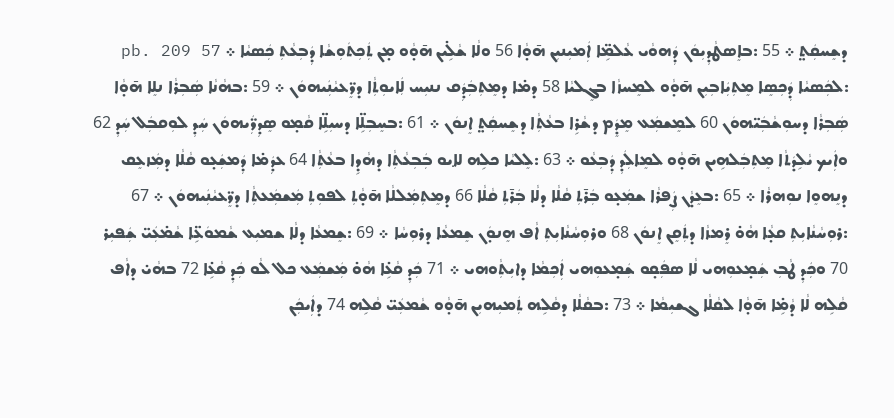ܕܫܸܚܩܲܬ̤ ܀ 55 :ܒܐܸܣܛܵܕܼܝܼܘܿܢ ܕܲܗܘܵܝ ܥܵܠܡܹ̈ܐ ܐܲܡܝܼܢܝܼܢ ܗ̄ܘ̣ܵܐ 56 ܘܠܵܐ ܫܵܠܹ̇ܝܢ ܗ̄ܘ̣ܵܘ ܡ̣ܢ ܬܲܟܼܬܿܘܼܫܵܐ ܕܲܒܼܥܵܬܼ ܟܲܣܝܵܐ ܀ pb. 209 57 :ܠܟܲܣܝܵܐ ܕܲܟܼܣܸܐ ܡܸܬܼܝܲܐܒܼܝܼܢ ܗ̄ܘ̣ܵܘ ܠܡܸܚܙܵܐ ܒܓܸܠܝܵܐ 58 ܕܡ̇ܐ ܕܡܸܬܼܒܲܕܲܩ ܢܢܝܼܚ ܠܲܐܝܘܼܬܼܵܐ ܕܪܸ̈ܥܝܵܢܲܝܗܘܿܢ ܀ 59 :ܒܗܵܢܵܐ ܣܲܒܼܪܵܐ ܢܠܸܐ ܗ̄ܘ̣ܵܐ ܣܲܒܼܪܵܐ ܕܚܘܼܫܵܒܲܝ̈ܗܘܿܢ 60 ܠܡܸܫܡܲܥ ܡܸܕܸܿܡ ܕܫܵܪܹܐ ܒܥܵܬܼܵܐ ܕܫܸܚܩܲܬ̤ ܐܸܢܘܿܢ ܀ 61 :ܒܚܸܒܼܠܹ̈ܐ ܕܚܝܼܠܹ̈ܐ ܩܵܡ̣ܘ ܣܸܕܼܪ̈ܲܝܗܘܿܢ ܚܲܕܼ ܠܘܼܩܒܲܠ ܚܲܕܼ 62 ܘܐܲܝܟ ܝܵܠܹܕܿܬܵܐ ܡܸܬܼܒܲܠܗܹܝܢ ܗ̄ܘ̣ܵܘ ܠܡܸܐܠܲܕܼ ܕܲܒܼܥܵܘ ܀ 63 :ܠܸܠܝܵܐ ܟܠܹܗ ܠܐ݂ܝܘ ܒܲܒܼܥܵܬܼܵܐ ܕܗܵܕܹܐ ܒܥܵܬܼܵܐ 64 ܥܕܲܡ̇ܐ ܕܲܡܫܲܥ̣ܘ ܩܵܠܵܐ ܕܡܲܙܥܸܩ ܕܢܸܗܘܸܐ ܢܘܼܗܪܵܐ ܀ 65 :ܒܥܸܕܵܢ ܨܲܦܪܵܐ ܫܡܲܥ̣ܘ ܒܲܪ̄ܬܼ ܩܵܠܵܐ ܕܠܵܐ ܒܲܪ̄ܬܼ ܩܵܠܵܐ 66 ܕܡܸܬܼܡܲܠܠܵܐ ܗ̄ܘ̣ܵܬܼ ܠܦܘܼܬܼ ܡܲܫܡܲܥܬܼܵܐ ܕܪܸ̈ܥܝܵܢܲܝܗܘܿܢ ܀ 67 :ܪܘܼܚܵܢܵܐܝܼܬܼ ܩܥ̣ܵܐ ܗܵܘ̇ ܪܸܡܙܵܐ ܕܬܲܩܸܢ ܐܸܢܘܿܢ 68 ܘܪܘܼܚܵܢܵܐܝܼܬܼ ܐܵܦ ܗܸܢܘ̣ܿܢ ܫܸܡܥܵܐ ܕܪܘܼܚܵܐ ܀ 69 :ܫܸܡܥܵܐ ܕܠܵܐ ܫܡܝܼܥ ܫܵܡܘܿܥܹ̈ܐ ܫܵܡ̇ܥܲܝ̈ ܫܲܦܝܼܪ 70 ܘܟܲܕܼ ܛܵܒܼ ܫܲܡ̣ܥܘܼܗܝ ܠܵܐ ܣܦܲܩ̣ܘ ܫܲܡ̣ܥܘܼܗܝ ܐܲܟܼܡܵܐ ܕܐܝܼܬܼܵܘܗܝ ܀ 71 ܟܲܕܼ ܩܵܥܹ̇ܐ ܗܵܘ̇ ܡܲܫܡܲܥ ܟܠ ܠܵܘ ܟܲܕܼ ܩܵܥܹ̇ܐ 72 ܒܗܵܝ̇ ܕܐܵܦ ܩܵܠܹܗ ܠܵܐ ܕܵܡܹ̇ܐ ܗ̄ܘ̣ܵܐ ܠܩܵܠܵܐ ܓܫܝܼܡܵܐ ܀ 73 :ܒܩܵܠܵܐ ܕܩܵܠܹܗ ܬܲܡܝܼܗܝܼܢ ܗ̄ܘ̣ܵܘ ܫܵܡܥܲܝ̈ ܩܵܠܹܗ 74 ܕܐܲܝܟܲܢ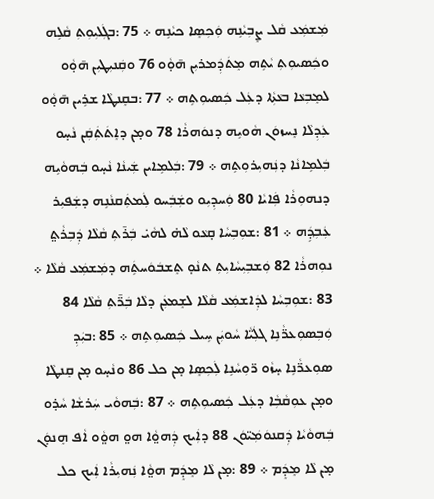ܡܲܫܡܲܥ ܩܵܠ ܨܸܒܼܝܵܢܹܗ ܘܲܟܼܣܸܐ ܟܝܵܢܹܗ ܀ 75 :ܒܓܲܠܝܼܘܼܬܼ ܩܵܠܹܗ ܘܟܲܣܝܘܼܬܼ ܝܵܬܹܗ ܡܸܬܿܕܲܡܪܝܼܢ ܗ̄ܘ̣ܵܘ 76 ܘܩܲܢܝܼܛܝܼܢ ܗ̄ܘ̣ܵܘ ܠܡܸܒܼܥܵܐ ܒܥܵܬܼܵܐ ܕܥܲܠ ܟܲܣܝܘܼܬܹܗ ܀ 77 :ܒܩܸܢܛܵܐ ܫܪܹܝܢ ܗ̄ܘ̣ܵܘ ܥܲܕܼܠܵܐ ܢܸܚܙܘܿܢ ܗܵܘܝܹܗ ܕܢܘܿܗܪܵܐ 78 ܘܡ̣ܢ ܕܐܸܬܿܬܲܩܲܢ ܢܵܚ̣ܘ ܒܲܠܡܹܐܢܵܐ ܕܢܲܗܝܼܪܘܼܬܹܗ ܀ 79 :ܒܲܠܡܹܐܝܢ ܫܲܝܢܵܐ ܢܵܚ̣ܘ ܒܲܗܘܵܝܹܗ ܕܢܗܘܼܪܵܐ ܦܲܐܝܵܐ 80 ܘܲܚܕܼܝܼܘ ܘܫܲܒܲܚܘ ܠܲܡܬܲܩܢܵܢܹܗ ܕܫܲܦܝܼܪ ܥܲܒܼ݂ܕܹܿܗ ܀ 81 :ܫܘܼܒܼܚܵܐ ܩ̣ܥܵܘ ܠܵܗ̇ ܠܗܵܝ̇ ܒܲܪ̄ܬܼ ܩܵܠܵܐ ܕܲܒܼܪܵܬ̤ ܢܘܼܗܪܵܐ 82 ܘܲܫܒܼܝܼܚܵܐܝܼܬܼ ܬܢܵܘ̣ ܬܸܫܒܿܘܿܚܬܹܿܗ ܕܡܲܫܡܲܥ ܩܵܠܵܐ ܀ 83 :ܫܘܼܒܼܚܵܐ ܠܕܲܐܫܡܲܥ ܩܵܠܵܐ ܠܫܸܡܥܲܢ ܕܠܵܐ ܒܲܪ̄̈ܬܼ ܩܵܠܵܐ 84 ܘܲܒܼܣܘܼܥܪ̈ܵܢܹܐ ܓܠܲܝ̈ܵܐ ܚܵܘܝܲܢ ܚܹܝܠ ܟܲܣܝܘܼܬܹܗ ܀ 85 :ܒܝܲܕܼ ܣܘܼܥܪ̈ܵܢܹܐ ܚ̣ܙܵܘ ܪ̈ܘܼܚܵܢܹܐ ܠܲܟܼܣܸܐ ܡ̣ܢ ܟܠ 86 ܘܢܵܚ̣ܘ ܡ̣ܢ ܩܸܢܛܵܐ ܘܡ̣ܢ ܥܘܼܩܵܒܼܵܐ ܕܥܲܠ ܟܲܣܝܘܼܬܹܗ ܀ 87 :ܒܲܗܘܵܝ ܚܲܪܫܵܐ ܚܵܪ̣ܘ ܒܲܗܘܵܝܵܐ ܕܲܩܢܘܿܡܲܝ̈ܘܿܢ 88 ܕܐܲܝܟ ܕܲܗܘ̤ܵܐ ܗܘ̤ ܗܘ̤ܵܘ ܐܵܦ ܗܸܢܘ̣ܿܢ ܡ̣ܢ ܠܵܐ ܡܸܕܸܿܡ ܀ 89 :ܡ̣ܢ ܠܵܐ ܡܸܕܸܿܡ ܗܘ̤ܵܐ ܢܲܗܝܼܪܵܐ ܐܲܝܟ ܟܠ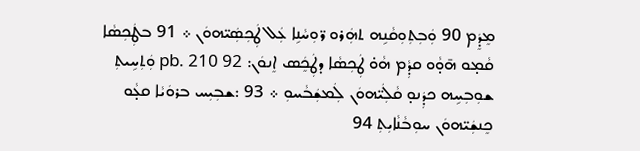ܡܸܕܸܿܡ 90 ܘܲܒܼܬܼܘܼܩܵܢܹܗ ܬܗܲܪܘ ܪ̈ܘܼܚܵܢܹܐ ܥܲܠ ܛܲܟܼܣܲܝ̈ܗܘܿܢ ܀ 91 ܒܛܲܟܼܣܵܐ ܩܵܡ̣ܘ ܗ̄ܘ̣ܵܘ ܩܕܼܵܡ ܗܵܘ̇ ܛܲܟܼܣܵܐ ܕܛܲܟܸܿܣ ܐܸܢܘܿܢ: pb. 210 92 ܘܲܬܼܚܹܝܬܼ ܫܘܼܒܼܚܹܗ ܟܕܲܢܘ̣ ܩܵܠܲܝ̈ܗܘܿܢ ܠܲܡܫܲܒܵܚܘܼ ܀ 93 :ܫܒܼܝܼܚ ܒܪܘܿܝܵܐ ܩܥ̣ܵܘ ܟܸܢܫܲܝ̈ܗܘܿܢ ܚܘܼܒܵܢܵܐܝܼܬܼ 94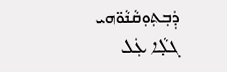ܕܲܒܼܬܼܘܼܩܵܢܵܘ̈ܗܝ ܓܠ̣ܵܐ ܥܲܠ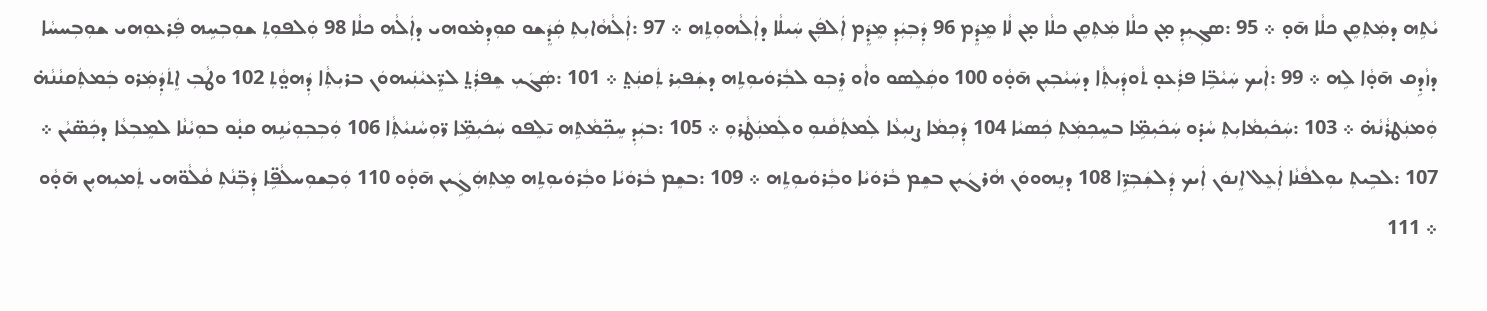ܝܵܬܹܗ ܕܡܲܬܼܩܸܢ ܟܠܵܐ ܗ̄ܘ̣ ܀ 95 :ܣܓܼܝܼܕܼ ܡ̣ܢ ܟܠܵܐ ܡܲܬܼܩܸܢ ܟܠܵܐ ܡ̣ܢ ܠܵܐ ܡܸܕܸܿܡ 96 ܕܲܒܼܝܲܕܼ ܡܸܕܸܿܡ ܐܲܠܦܲܢ ܚܲܝܠܵܐ ܕܐܲܠܵܗܘܼܬܹܗ ܀ 97 :ܐܲܠܵܗܵܐܝܼܬܼ ܩܲܕܸܿܫܘ ܩܘܼܕܼܡ̇ܘܗܝ ܕܐܲܠܵܗ ܟܠܵܐ 98 ܘܲܠܦܘܼܬܼ ܫܘܼܒܼܚܹܗ ܦܲܪܥܘܼܗܝ ܫܘܼܒܼܚܚܵܐ ܕܙܵܕܹܩ ܗ̄ܘ̣ܵܐ ܠܹܗ ܀ 99 :ܐܲܝܟ ܚܲܝܵܒܹ̈ܐ ܦܪܲܥܘ̣ ܬܵܘܕܲܝܼܬܼܵܐ ܕܚܲܝܵܒܼܝܼܢ ܗ̄ܘ̣ܵܘ 100 ܘܩܲܠܸܣܘ ܘܐܵܘ ܪܸܒܼܘ ܠܒܼܵܪܘܿܝܘܼܬܹܗ ܕܫܲܦܝܼܪ ܬܲܩܢܲܬ̤ ܀ 101 :ܣܲܓܿܝܼ ܫܸܦܪܲܬ̤ ܠܪܸ̈ܥܝܵܢܲܝܗܘܿܢ ܒܪܝܼܬܼܵܐ ܕܲܗܘ̤ܵܬܼ 102 ܘܛܵܒܼ ܐܸܬܿܕܲܡܲܪܘ ܒܲܡܬܲܩܢܵܢܵܗ̇ ܘܲܡܢܲܛܪܵܢܵܗ̇ ܀ 103 :ܚܲܟܿܝܼܡܵܐܝܼܬܼ ܚܵܪ̣ܘ ܚܲܟܿܝܼܡܹ̈ܐ ܒܚܸܟܼܡܲܬܼ ܟܲܣܝܵܐ 104 ܕܲܟܼܡܵܐ ܨܢܝܼܥܵܐ ܠܲܡܬܲܩܵܢܘܼ ܘܠܲܡܢܲܛܵܪܘܼ ܀ 105 :ܒܝܲܕܼ ܚܸܟܼ̈ܡܵܬܹܗ ܝ̄ܠܸܦܘ ܚܲܟܿܝܼܡܹ̈ܐ ܪ̈ܘܼܚܵܢܝܵܬܼܵܐ 106 ܘܲܒܼܒܼܘܼܝܵܢܹܗ ܩܢ̣ܵܘ ܒܘܼܝܵܢܵܐ ܠܡܸܒܼܥܵܐ ܕܟܲܣ̈ܝܵܢ ܀ 107 :ܠܒܹܝܬܼ ܝܘܼܠܦܵܢܵܐ ܐܲܥܸܠ ܐܸܢܘܿܢ ܐܲܝܟ ܕܲܠܫܲܒܼܪܹ̈ܐ 108 ܕܢܸܗܘܘܿܢ ܗܵܪܓܿܝܼܢ ܒܫܸܡ ܒܵܪܘܿܝܵܐ ܘܒܼܵܪܘܿܝܘܼܬܹܗ ܀ 109 :ܒܫܸܡ ܒܵܪܘܿܝܵܐ ܘܒܼܵܪܘܿܝܘܼܬܹܗ ܡܸܬܼܗܲܓܹܿܝܢ ܗ̄ܘ̣ܵܘ 110 ܘܲܒܼܫܘܼܚܠܵܦܹ̈ܐ ܕܲܒܼ̈ܢܵܬܼ ܩܵܠܵܘ̈ܗܝ ܬܲܡܝܼܗܝܼܢ ܗ̄ܘ̣ܵܘ ܀ 111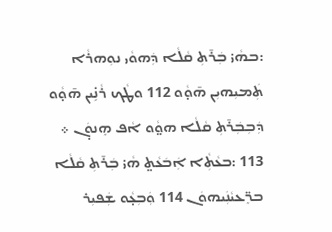:ܒܗܵܝ̇ ܒܲܪ̄ܬܼ ܩܵܠܵܐ ܕܲܗܘܵܝ ܢܘܼܗܪܵܐ ܬܲܡܝܼܗܝܼܢ ܗ̄ܘ̣ܵܘ 112 ܘܛܵܟ ܪܵܢܹ̇ܝܢ ܗ̄ܘ̣ܵܘ ܕܲܒܼܒܲܪ̄ܬܼ ܩܵܠܵܐ ܗܘ̤ܵܘ ܐܵܦ ܗܸܢܘ̣ܿܢ ܀ 113 :ܒܥܵܬܼܵܐ ܐܲܒܿܥܵܬ̤ ܗܵܝ̇ ܒܲܪ̄ܬܼ ܩܵܠܵܐ ܒܪܸ̈ܥܝܵܢܲܝܗܘܿܢ 114 ܘܲܒܼܥ̣ܵܘ ܫܲܦܝܼܪ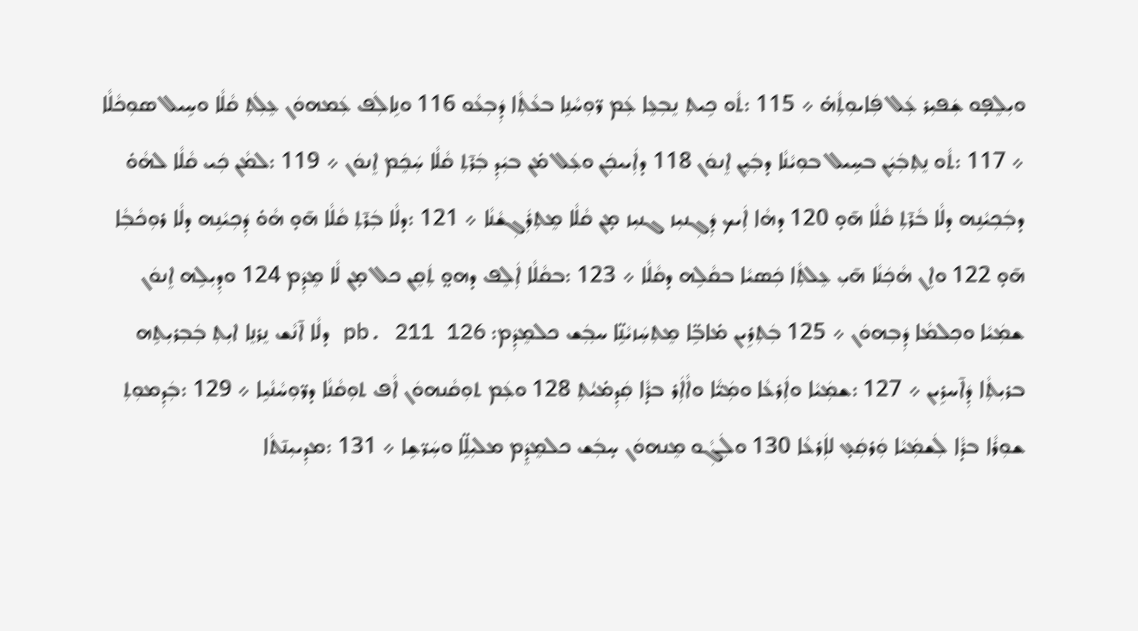ܘܝܼܠܸܦ̣ܘ ܫܲܦܝܼܪ ܥܲܠ ܦܲܐܝܘܼܬܼܵܗ̇ ܀ 115 :ܬܵܘ ܟܹܝܬܼ ܢܸܒܼܥܸܐ ܥܲܡ ܪ̈ܘܼܚܵܢܹܐ ܒܥܵܬܼܵܐ ܕܲܒܼܥܵܘ 116 ܘܢܹܐܠܲܦ ܥܲܡܗܘܿܢ ܥܸܠܲܬܼ ܩܵܠܵܐ ܘܚܹܝܠ ܣܘܼܟܵܠܵܐ ܀ 117 :ܬܵܘ ܢܸܬܼܒܲܝܲܢ ܒܚܹܝܠ ܒܘܼܝܵܢܵܐ ܕܒܲܝܸܢ ܐܸܢܘܿܢ 118 ܕܐܲܝܝܟܲܢ ܘܥܲܠ ܡ̇ܢ ܒܝܲܕܼ ܒܲܪ̄ܬܼ ܩܵܠܵܐ ܚܲܟܸܿܡ ܐܸܢܘܿܢ ܀ 119 :ܠܡܵܢ ܟܲܝ ܩܵܠܵܐ ܠܗܵܘ̇ ܕܒܲܟܼܝܵܢܹܗ ܕܠܵܐ ܒܵܪ̄ܬܼ ܩܵܠܵܐ ܗ̄ܘ̣ 120 ܕܗܵܐ ܐܲܝܟ ܕܲܓܼܢܝܼܙ ܓܢܝܼܙ ܡ̣ܢ ܩܵܠܵܐ ܡܸܬܼܪܲܓܼܫܵܢܵܐ ܀ 121 :ܕܠܵܐ ܒܲܪ̄ܬܼ ܩܵܠܵܐ ܗ̄ܘ̣ ܗܵܘ̇ ܕܲܟܼܝܵܢܹܗ ܕܠܵܐ ܪܘܼܟܵܒܼܵܐ ܗ̄ܘ̣ 122 ܘܐܸܢ ܗܵܟܲܢܵܐ ܗ̄ܝܼ ܥܸܠܬܼܵܐ ܟܲܣܝܵܐ ܒܩܵܠܹܗ ܕܩܵܠܵܐ ܀ 123 :ܒܩܵܠܵܐ ܐܲܠܸܦ ܕܗܘ̤ ܬܲܩܸܢ ܟܠ ܡ̣ܢ ܠܵܐ ܡܸܕܼܿܡ 124 ܘܕܼܝܼܠܹܗ ܐܸܢܘܿܢ ܫܡܲܝܵܐ ܘܟܼܠܡܵܐ ܕܲܒܼܗܘܿܢ ܀ 125 ܒܲܬܼܪܹܝܢ ܡ̇ܐܒܹ̈ܐ ܡܸܬܼܚܲܙܝܵܢܹ̈ܐ ܚܒ݂ܲܫ ܟܠܡܸܕܲܡ: pb. 211 126 ܕܠܵܐ ܐ̄ܢܵܫ ܢܸܪܢܸܐ ܐܝܼܬܼ ܒܲܒܼܪܝܼܬܹܗ ܒܪܝܼܬܼܵܐ ܕܲܐ̄ܚܪܹܝܢ ܀ 127 :ܫܡܲܝܵܐ ܘܐܲܪܥܵܐ ܘܡܲܝ̈ܵܐ ܘܐܵܐܲܪ ܒܪ̣ܵܐ ܩܲܕܼܡ̇ܝܑܬܼ 128 ܘܥܲܡ ܬܘܼܩܵܢܗܘܿܢ ܐܵܦ ܬܘܼܩܵܢܵܐ ܕܪ̈ܘܼܚܵܢܵܝܹܐ ܀ 129 :ܒܲܕܼܡܘܼܬܼ ܫܘܼܪܵܐ ܒܪ̣ܵܐ ܠܲܫܡܲܝܵܐ ܘܲܪܩܲܥ̣ ܠܐܲܪܥܵܐ 130 ܘܠܲܓܼܵܘ ܡܸܢܗܘܿܢ ܚ̣ܒܲܫ ܟܠܡܸܕܸܿܡ ܡܠܝܼܠܹ̈ܐ ܘܚܲܪ̈ܫܹܐ ܀ 131 :ܡܕܼܝܝܼܢ̄ܬܵܐ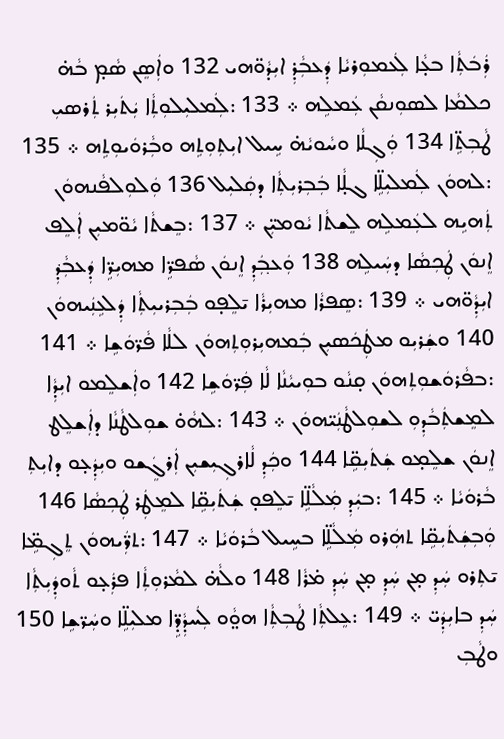ܪܲܒܿܬܼܵܐ ܒܥ̣ܵܐ ܠܲܥܡܘܼܪܝܵܐ ܕܲܥܒܼܵܕܼ̇ ܐܝܼܕܵܘ̈ܗܝ 132 ܘܐܲܣܸܢ ܣܵܡ̣ ܒܵܗ̇ ܟܠܡܵܐ ܠܣܘܼܢܩܵܢ ܥܲܡܠܹܗ ܀ 133 :ܠܲܡܠܝܼܠܘܼܬܼܵܐ ܝܲܬܿܝܼܪ ܬܲܪܣܝܼ ܛܵܒܼܬܹ̈ܐ 134 ܘܲܓܼܠܵܐ ܘܚܵܘܝܵܗ̇ ܚܹܝܠ ܐܝܼܬܼܘܼܬܹܗ ܘܒܼܵܪܘܿܝܘܼܬܹܗ ܀ 135 :ܠܗܘܿܢ ܠܲܡܠܝܼܠܹ̈ܐ ܓܠ̣ܵܐ ܒܲܒܼܪܝܼܬܼܵܐ ܕܩܲܠܝܼܠ 136 ܘܲܠܘܼܠܦܵܢܗܘܿܢ ܬܲܗܝܹܗ ܠܥܲܡܠܹܗ ܠܸܫܬܵܐ ܝܵܘܡܝܼ̈ܢ ܀ 137 :ܒܸܫܬܵܐ ܝܵܘ̈ܡܝܼܢ ܐܲܠܸܦ ܐܸܢܘܿܢ ܛܲܟܼܣܵܐ ܕܚܲܝܠܹܗ 138 ܘܲܥܒ݂ܲܕܼ ܐܸܢܘܿܢ ܣܵܦܪܹ̈ܐ ܡܗܝܼܪܹ̈ܐ ܕܲܥܒܼܵܕܼ݁ ܐܝܼܕܼܵܘ̈ܗܝ ܀ 139 :ܣܸܦܪܵܐ ܡܗܝܼܪܵܐ ܝ̄ܠܸܦ̣ܘ ܒܲܒܼܪܝܝܼܬܼܵܐ ܕܲܠܥܹܢܲܝܗܘܿܢ 140 ܘܫܲܪܝܼܘ ܡܛܲܟܿܣܝܼܢ ܒܲܡܗܝܼܪܘܼܬܼܗܘܿܢ ܠܠܵܐ ܦܵܪ̈ܘܿܫܹܐ ܀ 141 :ܒܦܵܪܘܿܫܘܼܬܼܗܘܿܢ ܩ̣ܢܵܘ ܒܘܼܝܝܵܢܵܐ ܠܵܐ ܦܲܪ̈ܘܿܫܹܐ 142 ܘܐܲܫܠܸܡܘ ܐܝܼܕܼܵܐ ܠܡܸܫܬܲܒܵܕܼܘܼ ܠܫܘܼܠܛܵܢܲܝ̈ܗܘܿܢ ܀ 143 :ܠܗܵܘ̇ ܫܘܼܠܛܵܢܵܐ ܕܐܲܫܠܸܛ ܐܸܢܘܿܢ ܫܠܸܡ̣ܘ ܫܲܬܿܝܼܩܹ̈ܐ 144 ܘܟܲܕܼ ܠܵܐܪܓܼܝܼܫܝܼܢ ܐܲܪܓܸܿܫܘ ܘܝܼܕܲܥ̣ܘ ܕܐܝܼܬܼ ܒܵܪܘܿܝܵܐ ܀ 145 :ܒܝܲܕܼ ܡܲܠܵܠܹ̈ܐ ܝ̄ܠܸܦܘ̣ ܫܲܬܿܝܼܩܹ̈ܐ ܠܡܸܛܲܪ ܛܲܟܼܣܵܐ 146 ܘܲܒܼܫܲܬܿܝܼܩܹ̈ܐ ܬܗܲܪܘ ܡܲܠܵܠܹ̈ܐ ܒܚܹܝܠ ܒܵܪܘܿܝܵܐ ܀ 147 :ܬܪ̈ܲܝܗܘܿܢ ܬܸܓܼܡܹ̈ܐ ܝ̄ܬܼܪܘ ܚܲܕܼ ܡ̣ܢ ܚܲܕܼ ܡ̣ܢ ܚܲܕܼ ܡ̇ܪܵܐ 148 ܘܠܵܗ̇ ܠܡܵܪܘܼܬܼܵܐ ܦܪܲܥ̣ܘ ܬܵܘܕܲܝܼܬܼܵܐ ܚܲܕܼ ܒܐܝܼܕܲܝ̈ ܀ 149 :ܥܸܠܬܼܵܐ ܛܵܒܼܬܼܵܐ ܗܘ̤ܵܘ ܠܲܚܕܼܵܕܹ̈ܐ ܡܠܝܼܠܹ̈ܐ ܘܚܲܪ̈ܫܹܐ 150 ܘܛܵܒܼ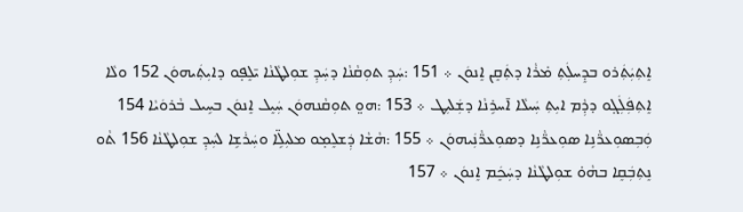ܐܸܬܼܝܲܬܲܪܘ ܒܕܸܚܠܲܬܼ ܡ̇ܪܵܐ ܕܬܲܩܸܢ ܐܸܢܘܿܢ ܀ 151 :ܚܲܕܼ ܬܘܼܩܵܢܵܐ ܕܚܲܕܼ ܫܘܼܠܛܵܢܵܐ ܝ̄ܠܸܦ̣ܘ ܕܐܝܼܬܲܝܗܘܿܢ 152 ܘܠܵܐ ܐܸܬܼܦܲܠܲܓ̣ܘ ܕܕܼܵܡ ܐܝܼܬܼ ܚܲܝܠܵܐ ܐ̄ܚܪܹܢܵܐ ܕܫܲܠܝܼܛ ܀ 153 :ܗܘ̤ ܬܘܼܩܵܢܗܘܿܢ ܚܲܝܸܠ ܐܸܢܘܿܢ ܒܚܹܝܠ ܒܵܪܘܿܝܵܐ 154 ܘܲܒܼܣܘܼܥܪ̈ܵܢܹܐ ܣܘܼܥܪ̈ܵܢܹܐ ܕܣܘܼܥܪ̈ܵܢܲܝܗܘܿܢ ܀ 155 :ܗܵܫܵܐ ܕܲܫܠܸܡ̣ܘ ܡܠܝܼܠܹ̈ܐ ܘܚܲܪ݁ܫܹܐ ܠܚܲܕܼ ܫܘܼܠܛܵܢܵܐ 156 ܬܵܘ ܢܸܬܼܒܲܩܸܐ ܒܗܵܘ̇ ܫܘܼܠܛܵܢܵܐ ܕܚܲܟܸܿܡ ܐܸܢܘܿܢ ܀ 157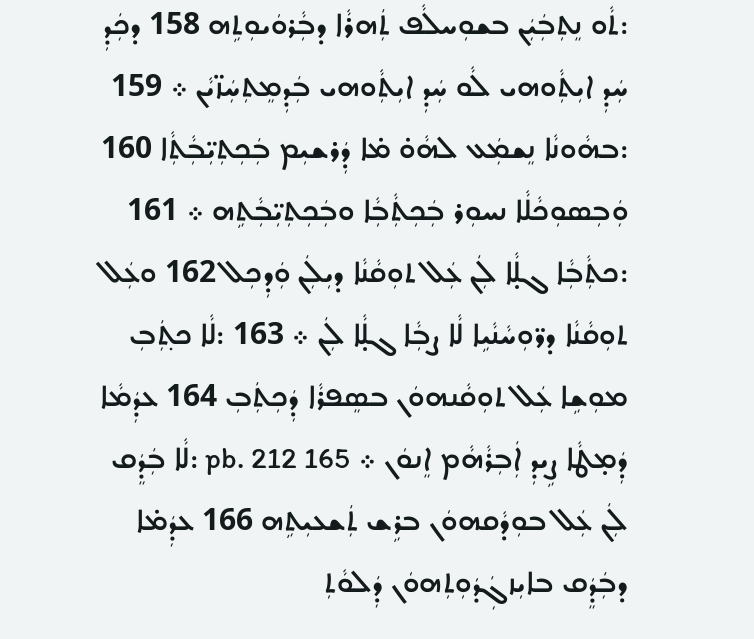:ܬܵܘ ܢܸܬܼܒܲܝܲܢ ܒܫܘܼܚܠܵܦ ܬܲܗܪܵܐ ܕܒܼܵܪܘܿܝܘܼܬܹܗ 158 ܕܟܲܕܼ ܚܲܕܼ ܐܝܼܬܼܵܘܗܝ ܠܵܘ ܚܲܕܼ ܐܝܼܬܼܵܘܗܝ ܒܲܕܼܡܸܬܼܚܲܙ̈ܝܵܢ ܀ 159 :ܒܗܵܘܢܵܐ ܢܸܫܡܲܥ ܠܗܵܘ̇ ܡ̇ܐ ܕܲܪܫܝܼܡ ܒܲܟܼܬܼܝܼ̈ܒܼܵܬܼܵܐ 160 ܘܲܒܼܣܘܼܟܵܠܵܐ ܢܚܘܼܪ ܒܲܟܼܬܼܵܒܼܵܐ ܘܒܲܟܼܬܼܝܼ̈ܒܼܵܬܹܗ ܀ 161 :ܟܬܼܵܒܼܵܐ ܓܠ̣ܵܐ ܠܲܢ ܥܲܠ ܬܘܼܩܵܢܵܐ ܕܝܼܠܲܢ ܘܲܕܼܟܼܠ 162 ܘܥܲܠ ܬܘܼܩܵܢܵܐ ܕܪ̈ܘܼܚܵܢܵܝܹܐ ܠܵܐ ܨܒܼܵܐ ܓܠ̣ܵܐ ܠܲܢ ܀ 163 :ܠܵܐ ܟܬ݂ܲܒܼ ܡܘܼܫܹܐ ܥܲܠ ܬܘܼܩܵܢܗܘܿܢ ܒܣܸܦܪܵܐ ܕܲܟܼܬܲܒܼ 164 ܥܕܲܡܵܐ ܕܲܡ̣ܛܵܐ ܨܹܝܕܼ ܐܲܒܼܪܵܗܵܡ ܐܸܢܘܿܢ ܀ pb. 212 165 :ܠܵܐ ܒܲܕܸܿܩ ܠܲܢ ܥܲܠ ܒܘܼܕܵܩܗܘܿܢ ܒܪܹܫ ܬܲܫܥܝܼܬܹܗ 166 ܥܕܲܡ̇ܐ ܕܒܲܕܸܿܩ ܒܐܝܼܙܓܲܕܿܘܼܬܼܗܘܿܢ ܕܲܠܘܵܬܼ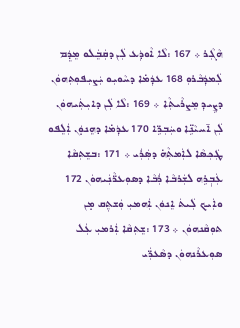ܗܵܓܼܵܪ ܀ 167 :ܠܵܐ ܐܵܘܕܲܥ ܠܲܢ ܕܩܲܒܸܿܠܘ ܡܸܕܸܿܡ ܠܲܡܕܲܒܵܪܘܼ 168 ܥܕܲܡ̇ܐ ܕܚܵܘܝܼܘ ܝܲܨܝܼܦܘܼܬܼܗܘܿܢ ܕܨܹܝܕܼ ܡܸܨܪܵܝܬܼܵܐ ܀ 169 :ܠܵܐ ܠܲܢ ܕܐܝܼܬܲܝܗܘܿܢ ܠܲܢ ܐ̄ܚܝܵܢܹ̈ܐ ܘܚܲܒܼܪܹ̈ܐ 170 ܥܕܲܡ̇ܐ ܕܗܸܢܘ̣ܿܢ ܐܲܠܸܦܘ ܛܲܟܼܣܵܐ ܠܐܲܡܬܼܵܗ̇ ܕܣܲܪܲܝ ܀ 171 :ܒܫܸܬܼܩܵܐ ܥܲܒܼ݂ܪܹܗ ܠܫܲܪܒܵܐ ܪܲܒܵܐ ܕܣܘܼܥܪ̈ܵܢܲܝܗܘܿܢ 172 ܘܐܲܝܟ ܠܲܝܬܿ ܐܸܢܘܿܢ ܐܲܗܡܝܼ ܘܲܫܬܸ݂ܩ ܡ̣ܢ ܬܘܼܩܵܢܗܘܿܢ ܀ 173 :ܫܸܬܼܩܵܐ ܐܲܪܡܝܼ ܥܲܠ ܣܘܼܥܪܵܢܗܘܿܢ ܕܣܵܥܪ̈ܲܝ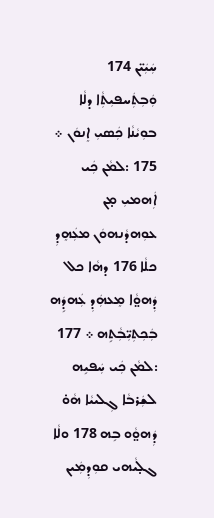ܚܲܝܲܝ̈ܢ 174 ܘܲܒܼܬܲܚܦܝܼܬܼܵܐ ܕܠܵܐ ܒܘܼܝܵܢܵܐ ܟܲܣܝܼ ܐܸܢܘܿܢ ܀ 175 :ܠܡܵܢ ܟܲܝ ܐܲܗܡܝܼ ܡ̣ܢ ܥܘܼܗܕܵܢܗܘܿܢ ܡܥܲܗܸܕܼ ܟܠܵܐ 176 ܕܗܵܐ ܟܠ ܕܲܗܘ̤ܵܐ ܡܸܥܗܲܕܼ ܥܲܗܕܹܿܗ ܒܲܟܼܬܼܝܼ̈ܒܼܵܬܹܗ ܀ 177 :ܠܡܵܢ ܟܲܝ ܚܲܦܝܹܗ ܠܫܲܪܒܵܐ ܓܼܠܝܝܵܐ ܗܵܘ̇ ܕܲܗܘ̤ܵܘ ܒܹܗ 178 ܘܠܵܐ ܓܠ̣ܵܝܗܝ ܩܘܼܕܼܡܲܝܢ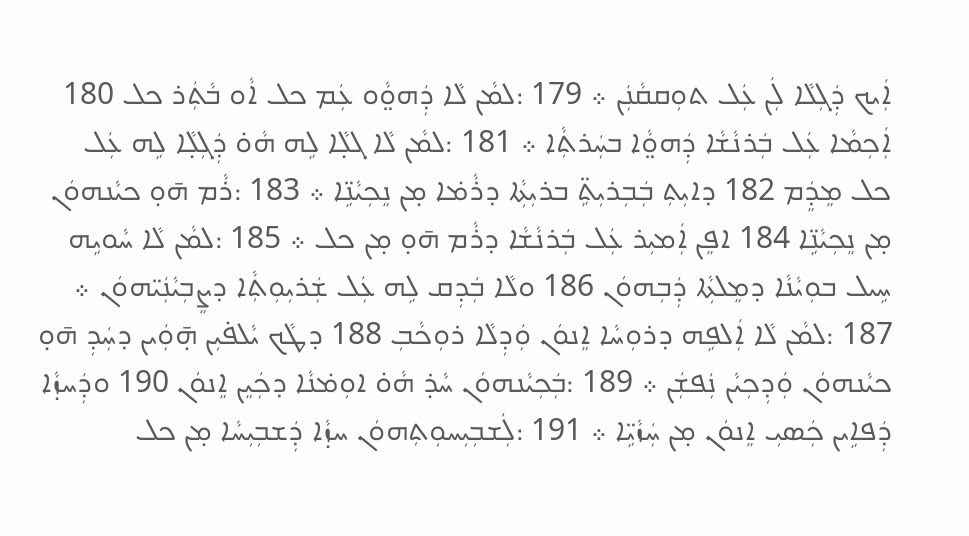ܐܲܝܟ ܕܲܓܼܠܵܐ ܠܲܢ ܥܲܠ ܬܘܼܩܩܵܢܲܢ ܀ 179 :ܠܡܵܢ ܠܵܐ ܕܲܗܘ̤ܵܘ ܥܲܡ ܟܠ ܐܵܘ ܒܵܬܲܪ ܟܠ 180 ܐܲܟܼܡܵܐ ܥܲܠ ܒܲܪܢܵܫܵܐ ܕܲܗܘ̤ܵܐ ܒܚܲܪܬܼܵܐ ܀ 181 :ܠܡܵܢ ܠܵܐ ܓܠ̣ܵܐ ܠܹܗ ܗܵܘ̇ ܕܲܓܼܠ̣ܵܐ ܠܹܗ ܥܲܠ ܟܠ ܡܸܕܸܿܡ 182 ܕܐܝܼܬܼ ܒܲܒܼܪܝܼܬܹ̈ ܒܪܝܼܬܼܵܐ ܕܪܵܡ̇ܐ ܡ̣ܢ ܢܸܟܼܝܵܢܹ̈ܐ ܀ 183 :ܪܵܡ ܗ̄ܘ̣ ܟܝܵܢܗܘܿܢ ܡ̣ܢ ܢܸܟܼܝܵܢܹ̈ܐ 184 ܐܦܸܢ ܐܲܡܝܼܪ ܥܲܠ ܒܲܪܢܵܫܵܐ ܕܪܵܡ ܗ̄ܘ̣ ܡ̣ܢ ܟܠ ܀ 185 :ܠܡܵܢ ܠܵܐ ܚܵܘܝܹܗ ܚܹܝܠ ܒܘܼܝܵܢܵܐ ܕܡܸܠܬܼܵܐ ܕܲܒܼܗܘܿܢ 186 ܘܠܵܐ ܒܲܕܼܩ ܠܹܗ ܥܲܠ ܫܲܪܝܼܘܼܬܼܵܐ ܕܨܸܒܼܝܵܢܲܝ̈ܗܘܿܢ ܀ 187 :ܠܡܵܢ ܠܵܐ ܐܲܠܦܹܗ ܕܪܘܼܚܵܐ ܐܸܢܘܿܢ ܘܲܕܼܠܵܐ ܪܘܼܟܵܒܼ 188 ܕܛܵܟ ܝܵܠܦ̇ܝܼܢ ܗ̣̄ܘܲܝܢ ܕܚܲܕܼ ܗ̄ܘ̣ ܟܝܵܢܗܘܿܢ ܘܲܕܼܟܼܝܵܢ ܢܲܦܫܲܢ ܀ 189 :ܒܲܟܼܝܵܢܗܘܿܢ ܚܵܪ̣ ܗܵܘ̇ ܐܘܼܡ̇ܢܵܐ ܕܟܲܝܸܢ ܐܸܢܘܿܢ 190 ܘܕܲܚܙ̣ܵܐ ܕܲܦܐܹܝܢ ܟܲܣܝܼ ܐܸܢܘܿܢ ܡ̣ܢ ܚܲܙܵܝܹ̈ܐ ܀ 191 :ܠܲܫܒܼܝܼܚܘܼܬܼܗܘܿܢ ܚܙ̣ܵܐ ܕܲܫܒܼܝܼܚܵܐ ܡ̣ܢ ܟܠ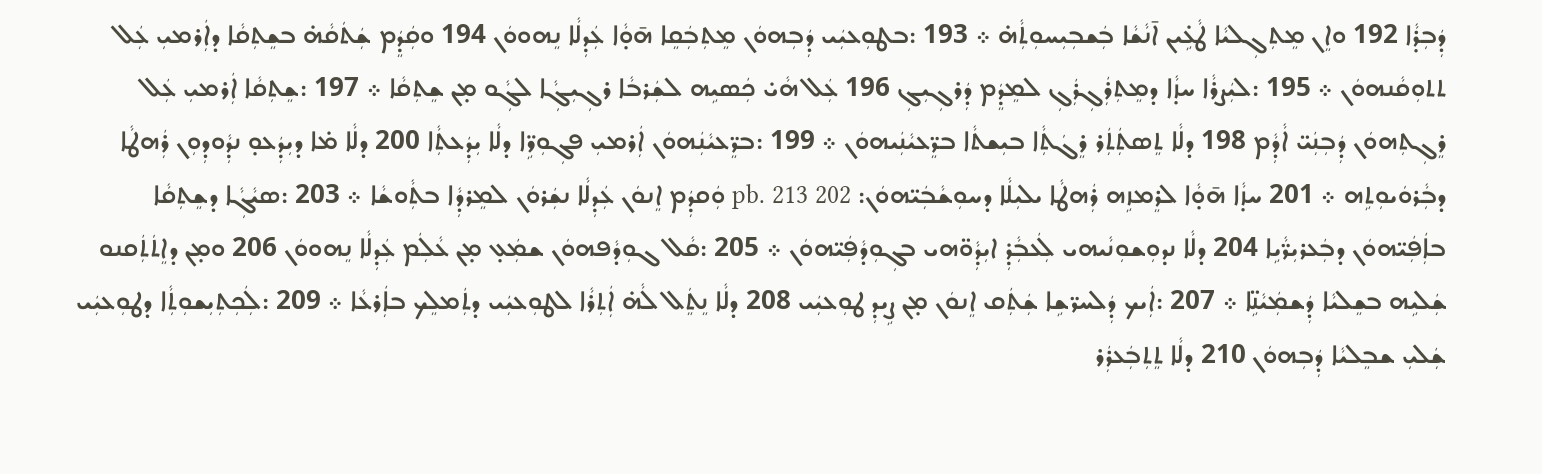ܕܲܒܼܪ̣ܵܐ 192 ܘܐܸܢ ܡܸܬܼܓܼܠܝܵܐ ܛܵܥܹ̇ܝܢ ܐ̄ܢܵܫܵܐ ܒܲܫܒܼܝܼܚܘܼܬܼܵܗ̇ ܀ 193 :ܒܛܘܼܥܝܲܝ ܕܲܒܼܗܘܿܢ ܡܸܬܼܒܲܩܸܐ ܗ̄ܘ̣ܵܐ ܥܲܕܼܠܵܐ ܢܸܗܘܘܿܢ 194 ܘܩܲܕܸܿܡ ܫܲܬܿܩܵܗ̇ ܒܫܸܬܼܩܵܐ ܕܐܲܪܡܝܼ ܥܲܠ ܬܬܘܼܩܵܢܗܘܿܢ ܀ 195 :ܠܝܲܨܪܵܐ ܚܙ̣ܵܐ ܕܡܸܬܼܪܲܓܼܪܲܓܼ ܠܡܸܕܸܿܡ ܕܲܪܓܼܝܼܓܼ 196 ܥܲܠ ܗܵܝ̇ ܟܲܣܝܹܗ ܠܫܲܪܒܵܐ ܪܓܼܝܼܓܼܵܐ ܠܓܼܵܘ ܡ̣ܢ ܫܸܬܼܩܵܐ ܀ 197 :ܫܸܬܼܩܵܐ ܐܲܪܡܝܼ ܥܲܠ ܪܸܓܼܬܼܗܘܿܢ ܕܲܒܼܢܲܝ̈ ܐܵܕܼܵܡ 198 ܕܠܵܐ ܬܸܣܬܲܬܲܪ ܪܸܓܿܬܼܵܐ ܒܝܼܫܬܵܐ ܒܪܸ̈ܥܝܵܢܲܝܗܘܿܢ ܀ 199 :ܒܪܸ̈ܥܝܵܢܲܗܘܿܢ ܐܲܪܡܝܼ ܦܓܼܘܼܪܹ̈ܐ ܕܠܵܐ ܝܼܕܲܥܬܼܵܐ 200 ܕܠܵܐ ܡ̇ܐ ܕܝܼܕܲܥܘ̣ ܢܕܼܵܘܕܼܘܼܢ ܪܲܗܛܵܐ ܕܒܼܵܪܘܿܝܘܼܬܹܗ ܀ 201 ܚܙ̣ܵܐ ܗ̄ܘ̣ܵܐ ܠܪܸܡܙܹܗ ܪܲܗܛܵܐ ܝܠܝܼܠܵܐ ܕܚܘܼܫܵܒܲܝ̈ܗܘܿܢ: pb. 213 202 ܘܲܩܕܲܡ ܐܸܢܘܿܢ ܥܲܕܼܠܵܐ ܢܫܲܪܘܿܢ ܠܡܸܪܕܼܵܐ ܒܬܼܵܘܫܵܐ ܀ 203 :ܣܝܵܓܼܵܐ ܕܫܸܬܼܩܵܐ ܒܐܲܦܲܝ̈ܗܘܿܢ ܕܒܲܥܪܝܼܪ̈ܵܝܹܐ 204 ܕܠܵܐ ܢܕܘܼܫܘܼܢܵܝܗܝ ܠܲܥܒܼܵܕܼ̇ ܐܝܼܕܼܵܘ̈ܗܝ ܒܓܼܘܼܕܵܦܲܝ̈ܗܘܿܢ ܀ 205 :ܩܵܠ ܓܘܼܕܵܦܗܘܿܢ ܫܡܲܥ̣ ܡ̣ܢ ܥܵܠܲܡ ܥܲܕܼܠܵܐ ܢܸܗܘܘܿܢ 206 ܘܡ̣ܢ ܕܐܸܬܿܬܲܩܢܘ ܫܲܠܝܹܗ ܒܫܸܠܝܵܐ ܕܲܫܡܲܝܵܢܹ̈ܐ ܀ 207 :ܐܲܝܟ ܕܲܠܚܪ̈ܫܹܐ ܫܲܬܲܩ ܐܸܢܘܿܢ ܡ̣ܢ ܨܹܝܕܼ ܛܘܼܥܝܲܝ 208 ܕܠܵܐ ܢܸܬܸܿܠ ܠܵܗ̇ ܐܲܬܼܪܵܐ ܠܛܘܼܥܝܲܝ ܕܬܲܡܠܸܟ ܒܐܲܪܥܵܐ ܀ 209 :ܠܲܟܼܬܼܝܼܫܘܼܬܼܵܐ ܕܛܘܼܥܝܲܝ ܫܲܠܝܼ ܫܒܸܠܝܵܐ ܕܲܒܼܗܘܿܢ 210 ܕܠܵܐ ܬܸܬܼܒܲܥܪܲܪ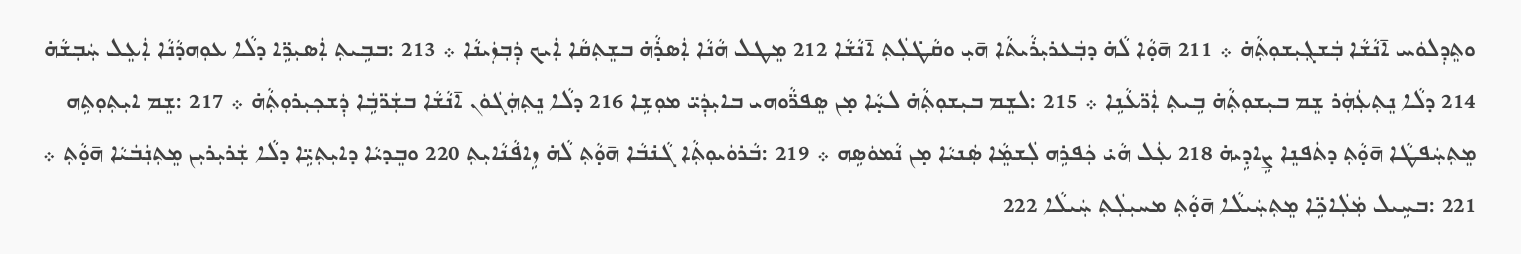ܘܬܸܕܼܠܘܿܚ ܐ̄ܢܵܫܵܐ ܒܲܫܓܼܝܼܫܘܼܬܼܵܗ̇ ܀ 211 ܗ̄ܘ̣ܵܐ ܠܵܗ̇ ܕܒܲܥܪܝܼܪܵܝܬܵܐ ܗ̄ܝܼ ܘܩܵܛ̇ܠܲܬܼ ܐ̄ܢܵܫܵܐ 212 ܡܸܛܠ ܗܵܢܵܐ ܐܲܣܪ̣ܵܗ̇ ܒܫܸܬܼܩܵܐ ܐܲܝܟ ܕܲܒܼܙܲܝܢܵܐ ܀ 213 :ܒܒܹܝܬܼ ܐܲܣܝܼܪܹ̈ܐ ܕܠܵܐ ܥܘܼܗܕܵܢܵܐ ܐܲܥܸܠ ܚܲܒܼܫܵܗ̇ 214 ܕܠܵܐ ܢܸܬܼܥܲܗܲܪ ܫܸܡ ܒܝܼܫܘܼܬܼܵܗ̇ ܒܹܝܬܼ ܐܲܪ̈ܥܵܢܹܐ ܀ 215 :ܠܫܸܡ ܒܝܼܫܘܼܬܼܵܗ̇ ܠܚ̣ܵܐ ܡ̣ܢ ܣܸܦܪ̈ܵܘܗܝ ܒܐܝܼܕܲܝ̈ ܡܘܼܫܹܐ 216 ܕܠܵܐ ܢܸܬܼܗܲܓܿܘܿܢ ܐ̄ܢܵܫܵܐ ܒܫܲܪ̈ܒܹܿܐ ܕܲܫܟܼܝܼܪܘܼܬܼܵܗ̇ ܀ 217 :ܫܸܡ ܐܝܼܬܼܘܼܬܹܗ ܡܸܬܼܚܲܦܛܵܐ ܗ̄ܘ̣ܵܬܼ ܕܬܿܦܢܸܐ ܨܹܐܕܹܝܗ̇ 218 ܥܲܠ ܗܵܝ̇ ܟܲܦܪܹܗ ܠܲܫܡܸܵܐ ܣܲܢܝܵܐ ܡ̣ܢ ܢܵܡܘܿܣܹܗ ܀ 219 :ܒܵܪܘܿܝܘܼܬܼܵܐ ܓܵܢ̇ܒܵܐ ܗ̄ܘ̣ܵܬܼ ܠܵܗ̇ ܙܹܐܦܵܢܵܐܝܼܬܼ 220 ܘܒܸܕܝܵܐ ܕܐܝܼܬܼܝܹ̈ܐ ܕܠܵܐ ܫܲܪܝܼܪܝܼܢ ܡܸܬܼܢܲܒܿܝܵܐ ܗ̄ܘ̣ܵܬܼ ܀ 221 :ܒܚܹܝܠ ܡܲܠܲܐܟܹ̈ܐ ܡܸܬܼܚܲܝܠܵܐ ܗ̄ܘ̣ܵܬܼ ܡܚܝܼܠܲܬܼ ܚܲܝܠܵܐ 222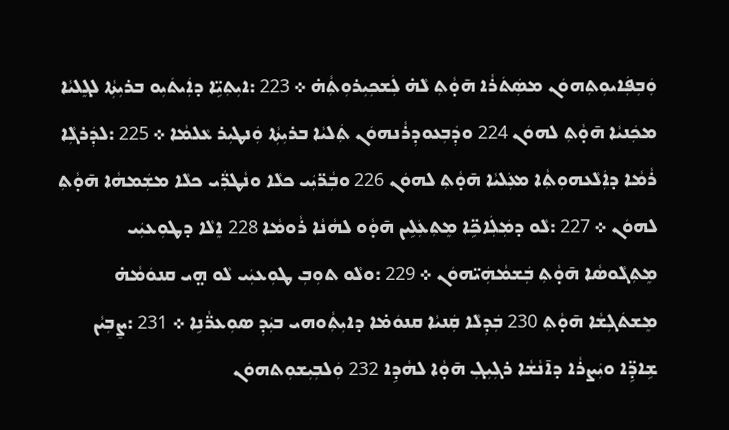ܘܲܒܼܦܲܐܝܘܼܬܼܗܘܿܢ ܡܣܲܬܿܪܵܐ ܗ̄ܘ̣ܵܬܼ ܠܵܗ̇ ܠܲܫܟܼܝܼܪܘܼܬܼܵܗ̇ ܀ 223 :ܐܝܼܬܼܝܹ̈ܐ ܕܐܲܝܬܿܝܼܘ ܒܪܝܼܬܼܵܐ ܠܓܸܠܝܵܐ ܡܟܲܢܝܵܐ ܗ̄ܘ̣ܵܬܼ ܠܗܘܿܢ 224 ܘܕܲܒܼܥܘܕܼܪܵܢܗܘܿܢ ܬܲܠܝܵܐ ܒܪܝܼܬܼܵܐ ܘܲܢܛܝܼܪ ܥܵܠܡܵܐ ܀ 225 :ܠܕܲܪܓܼܵܐ ܪܵܡܵܐ ܕܐܲܠܵܥܗܘܼܬܼܵܐ ܡܥܲܠܝܵܐ ܗ̄ܘ̣ܵܬܼ ܠܗܘܿܢ 226 ܘܒܼܵܪ̈ܝܲܝ ܟܠܵܐ ܘܢܵܛܪ̈ܲܝ ܟܠܵܐ ܡܫܲܡܗܵܐ ܗ̄ܘ̣ܵܬܼ ܠܗܘܿܢ ܀ 227 :ܠܵܘ ܕܡܲܠܲܐܟܹ̈ܐ ܡܸܬܼܥܲܠܹܝܢ ܗ̄ܘ̣ܵܘ ܠܗܵܢܵܐ ܪܵܘܡܵܐ 228 ܐܸܠܵܐ ܕܛܘܼܥܝܲܝ ܡܸܬܼܓܵܘܣܵܐ ܗ̄ܘ̣ܵܬܼ ܒܲܫܡܵܗܲܝ̈ܗܘܿܢ ܀ 229 :ܘܠܵܘ ܬܘܼܒܼ ܛܘܼܥܝܲܝ ܠܵܘ ܗ̤ܝ ܩܢܘܿܡܵܗ̇ ܡܸܫܬܿܓܼܫܵܐ ܗ̄ܘ̣ܵܬܼ 230 ܒܲܕܼܠܵܐ ܩܲܢܝܵܐ ܩܢܘܿܡ̇ܐ ܕܐܝܼܬܼܵܘܗܝ ܒܝܲܕܼ ܣܘܼܥܪ̈ܵܢܹܐ ܀ 231 :ܨܸܒܼܝܵܢ ܫܹܐܕܹ̈ܐ ܘܝܲܨܪܵܐ ܕܐ̄ܢܵܫܵܐ ܪܓܼܝܼܓܼ ܗ̄ܘ̣ܵܐ ܠܗܵܕܹܐ 232 ܘܲܠܒܼܝܼܫܘܼܬܗܘܿܢ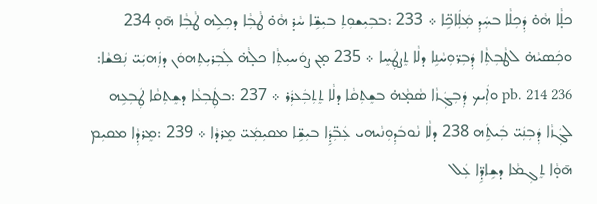ܟܠ̣ܵܐ ܗܵܘ̇ ܕܲܟܼܠܵܐ ܒܚܲܕܼ ܡܲܠܲܐܟܹ̈ܐ ܀ 233 :ܒܒܼܝܼܫܘܼܬܼ ܒܝܼܫܹ̈ܐ ܚܵܪ̣ ܗܵܘ̇ ܛܵܒܼܵܐ ܕܟܼܠܹܗ ܛܵܒܼܵܐ ܗ̄ܘ̣ 234 ܘܟܲܣܝܵܗ̇ ܠܛܵܒܼܬܼܵܐ ܕܲܒܼܪ̈ܘܼܚܵܢܹܐ ܕܠܵܐ ܬܸܨܛܲܚܸܐ ܀ 235 ܡ̣ܢ ܨܘܿܚܝܼܬܼܵܐ ܟܠ̣ܵܗ̇ ܠܲܒܼܪܝܼܬܼܗܘܿܢ ܕܙܲܗܝܲܝ̈ ܢܲܦܫܵܐ: pb. 214 236 ܘܐܲܝܟ ܕܲܒܼܓܲܙܵܐ ܣܵܡ̣ܵܗ̇ ܒܫܸܬܼܩܵܐ ܕܠܵܐ ܬܸܬܼܒܲܥܪܲܪ ܀ 237 :ܒܛܲܒܼܥܵܐ ܕܫܸܬܼܩܵܐ ܛܲܒܼܥܹܗ ܠܓܲܙܵܐ ܕܲܒܼܢܲܝ̈ ܒܲܝܬܹܿܗ 238 ܕܠܵܐ ܢܵܘܒܿܕܼܘܼܢܵܝܗܝ ܥܲܒܼ̈ܕܹܿܐ ܒܝܼܫܹ̈ܐ ܡܩܝܼܡܲܝ̈ ܡܸܪܕܵܐ ܀ 239 :ܡܸܪܕܼܵܐ ܡܩܝܼܡ ܗ̄ܘ̣ܵܐ ܬܸܓܼܡܵܐ ܕܫܹܐܕܹ̈ܐ ܥܲܠ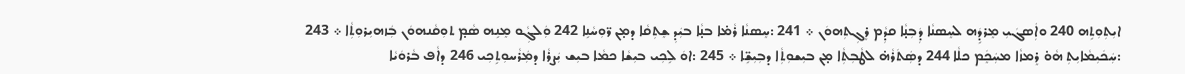ܐܝܼܬܼܘܼܬܹܗ 240 ܘܐܲܣܓܿܝܼ ܡܸܪܕܹܿܗ ܠܚܸܣܢܵܐ ܕܲܒܼܢ̣ܵܐ ܩܕܼܵܡ ܪܸܓܼܬܼܗܘܿܢ ܀ 241 :ܚܸܣܢܵܐ ܪܵܡ̇ܐ ܒܢ̣ܵܐ ܒܝܲܕܼ ܫܸܬܼܩܵܐ ܕܡ̣ܢ ܪ̈ܘܼܚܵܢܹܐ 242 ܘܲܠܓܼܵܘ ܡܸܢܹܗ ܣܵܡ̣ ܬܘܼܩܵܢܗܘܿܢ ܒܲܙܗܝܼܪܘܼܬܼܵܐ ܀ 243 :ܚܲܟܿܝܼܡܵܐܝܼܬܼ ܗܵܘ̇ ܪܸܡܙܵܐ ܡܚܲܟܸܿܡ ܟܠܵܐ 244 ܕܣܲܬܿܪܵܗ̇ ܠܛܵܒܼܬܼܵܐ ܡ̣ܢ ܒܝܼܫܘܼܬܼܵܐ ܕܒܼܝܼܫܹ̈ܐ ܀ 245 :ܐܘܿ ܠܹܟܼܝ ܒܝܼܫܵܐ ܟܡܵܐ ܒܝܼܫ ܝܲܨܪܵܐ ܕܡܲܪܵܚܘܼܬܹܟܼܝ 246 ܕܐܵܦ ܒܵܪܘܿܝܵܐ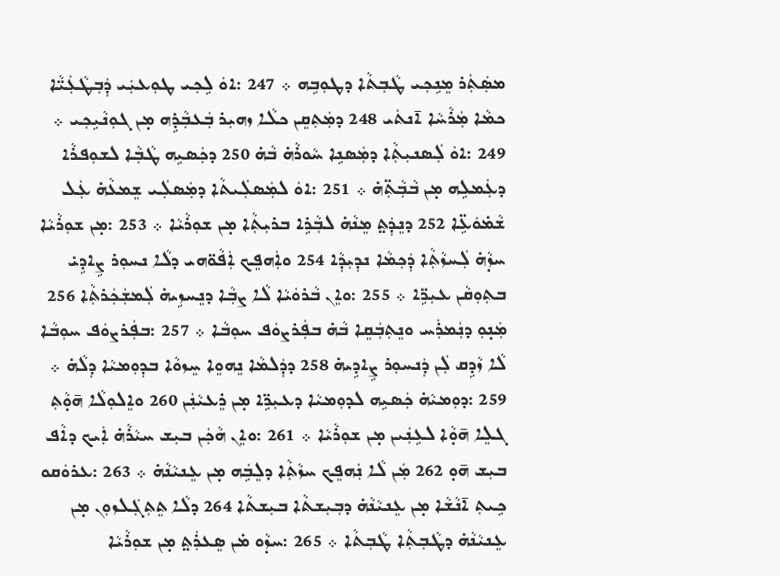ܡܣܲܬܲܪ ܡܸܢܹܟܼܝ ܛܵܒܼܬܵܐ ܕܛܘܼܒܹܗ ܀ 247 :ܐܘܿ ܠܹܟܼܝ ܛܘܼܥܝܲܝ ܕܲܒܼܛܵܥܲܝ̈ܵܐ ܟܡܵܐ ܡܲܪܵܚܵܐ ܐ̄ܢܬܿܝ 248 ܕܡܲܬܼܩܸܢ ܟܠܵܐ ܙܗܝܼܪ ܒܲܥܒܼܵܕܹ̇ܗ ܡ̣ܢ ܓܘܼܢܵܝܹܟܼܝ ܀ 249 :ܐܘܿ ܠܲܣܢܝܼܬܼܵܐ ܕܡܲܣܢܹܐ ܚܵܘܪܵܗ̇ ܒܵܗ̇ 250 ܕܟܲܣܝܹܗ ܛܵܒܼܵܐ ܠܫܘܼܦܪܵܐ ܕܥܲܡܠܹܗ ܡ̣ܢ ܒܵܒܼܵܬܼ̈ܗ̇ ܀ 251 :ܐܘܿ ܠܡܲܣܠܲܝܬܵܐ ܕܡܲܣܠܲܝ ܫܸܡܥܵܗ̇ ܥܲܠ ܫܵܡ̇ܘܿܥܹ̈ܐ 252 ܕܢܸܕܲܬ̤ ܡܸܢܵܗ̇ ܠܒܼܵܪܹܐ ܒܪܝܼܬܼܵܐ ܡ̣ܢ ܫܘܼܪܵܝܵܐ ܀ 253 :ܡ̣ܢ ܫܘܼܪܵܝܵܐ ܚܙ̣ܵܗ̇ ܠܲܚܙܵܬܼܵܐ ܕܲܟܼܡܵܐ ܢܕܼܝܼܕܼܵܐ 254 ܘܐܲܗܦܸܟ ܐܲܦܵܘ̈ܗܝ ܕܠܵܐ ܢܚܘܼܪ ܨܹܐܕܹܝ̇ ܒܬܼܘܼܩܵܢ ܥܝܼܪܹ̈ܐ ܀ 255 :ܘܐܸܢ ܒܵܪܘܿܝܵܐ ܠܵܐ ܨܒܼܵܐ ܕܢܸܚܙܹܝܗ̇ ܠܲܡܫܲܟܲܪܬܼܵܐ 256 ܡܲܢ̣ܘܼ ܕܢܲܡܪܲܚ ܘܢܸܬܼܒܲܩܸܐ ܒܵܗ̇ ܒܦܲܪܨܘܿܦ ܚܘܼܒܵܐ ܀ 257 :ܒܦܲܪܨܘܿܦ ܚܘܼܒܵܐ ܠܵܐ ܙܵܕܹܩ ܠܲܢ ܕܲܢܚܘܼܪ ܨܹܐܕܹܝܗ̇ 258 ܕܕܲܠܡܵܐ ܢܸܗܘܸܐ ܚܸܙܘܵܐ ܒܕܼܘܼܡܝܵܐ ܕܼܠܵܗ̇ ܀ 259 :ܕܘܼܡܝܵܗ̇ ܟܲܣܝܹܗ ܠܕܘܼܡܝܵܐ ܕܥܝܼܪܹ̈ܐ ܡ̣ܢ ܪܸܥܝܵܢܲܢ 260 ܘܐܸܠܘܼܠܵܐ ܗ̄ܘ̣ܵܬܼ ܓܠܸܐ ܗ̄ܘ̣ܵܐ ܠܥܹܢܲܝܢ ܡ̣ܢ ܫܘܼܪܵܝܵܐ ܀ 261 :ܘܐܸܢ ܗܵܟܲܢ ܒܝܼܫ ܚܝܵܪܵܗ̇ ܐܲܝܟ ܕܐܵܦ ܒܝܼܫ ܗ̄ܘ̣ 262 ܡܲܢ ܠܵܐ ܢܲܗܦܸܟ ܚܙܵܬܼܵܐ ܕܠܸܒܹܿܗ ܡ̣ܢ ܥܸܢܝܵܢܵܗ̇ ܀ 263 :ܥܪܘܿܩܘ ܟܹܝܬܼ ܐ̄ܢܵܫܵܐ ܡ̣ܢ ܥܸܢܝܵܢܵܗ̇ ܕܒܼܝܼܫܬܵܐ ܒܝܼܫܬܵܐ 264 ܕܠܵܐ ܬܸܬܼܓܲܠܙܘܼܢ ܡ̣ܢ ܥܸܢܝܵܢܵܗ̇ ܕܛܵܒܼܬܼܵܐ ܛܵܒܼܬܵܐ ܀ 265 :ܚܙ̣ܵܘ ܡ̇ܢ ܣܸܥܪܲܬ̤ ܡ̣ܢ ܫܘܼܪܵܝܵܐ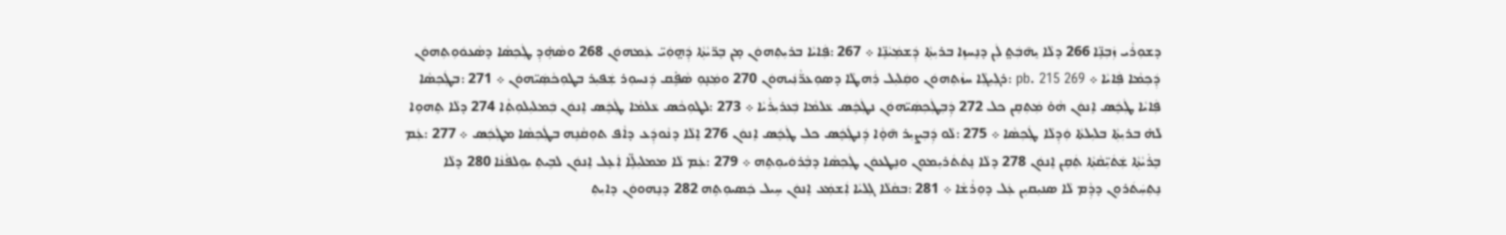ܕܫܘܼܪܵܝ ܙܲܒܼܢܹ̈ܐ 266 ܕܠܵܐ ܝܸܗ̄ܒܲܬ̤ ܠܲܢ ܕܢܸܚܙܸܐ ܒܪܝܼܬܼܵܐ ܕܲܫܡܲܝܵܢܹ̈ܐ ܀ 267 :ܦܲܐܝܵܐ ܒܪܝܼܬܼܗܘܿܢ ܡ̣ܢ ܒܸܪ̈ܝܵܬܼܵܐ ܕܲܗ̤ܘܲܝ̈ ܥܲܡܗܘܿܢ 268 ܘܣܵܗܹ̇ܕܼ ܛܲܟܼܣܵܐ ܕܣܵܥܘܿܘܼܬܼܗܘܿܢ ܕܲܟܼܡܵܐ ܦܲܐܝܵܐ ܀ pb. 215 269 :ܪܓܼܝܼܓܼܵܐ ܚܙܵܬܼܗܘܿܢ ܘܩܲܠܝܼܠ ܪܲܗܛܵܐ ܕܣܘܼܥܪ̈ܵܢܲܝܗܘܿܢ 270 ܘܡܲܢ̣ܘܼ ܣܵܦܹ̇ܩ ܕܲܢܚܘܼܪ ܫܲܦܝܼܪ ܒܛܘܼܟܵܣܲܝ̈ܗܘܿܢ ܀ 271 :ܒܛܲܟܼܣܵܐ ܦܲܐܝܵܐ ܛܲܟܸܿܣ ܐܸܢܘܿܢ ܗܵܘ̇ ܡܲܬܼܩܸܢ ܟܠ 272 ܕܲܒܼܛܲܟܼܣܲܝ̈ܗܘܿܢ ܢܛܲܟܸܿܣ ܥܵܠܡܵܐ ܒܲܥܪܝܼܪܵܝܵܐ ܀ 273 :ܠܛܘܼܟܵܣ ܥܵܠܡܵܐ ܛܲܟܸܿܣ ܐܸܢܘܿܢ ܒܲܡܠܝܼܠܘܼܬܼܵܐ 274 ܕܠܵܐ ܬܸܗܘܸܐ ܠܵܗ̇ ܒܪܝܼܬܼܵܐ ܒܠܝܼܠܬܵܐ ܘܲܕܼܠܵܐ ܛܲܟܼܣܵܐ ܀ 275 :ܠܵܘ ܕܲܒܼܨܝܼܪ ܗ̄ܘ̣ܵܐ ܕܲܢܛܲܟܸܿܣ ܟܠ ܛܲܟܸܿܣ ܐܸܢܘܿܢ 276 ܐܸܠܵܐ ܕܢܵܘܕܲܥ ܕܐܵܦ ܬܘܼܩܵܢܹܗ ܒܛܲܟܼܣܵܐ ܡܛܲܟܲܣ ܀ 277 :ܥܲܡ ܒܸܪ݁ܝܵܬܼܵܐ ܫܲܬܿܝܼ̈ܩܵܬܼܵܐ ܬܲܩܸܢ ܐܸܢܘܿܢ 278 ܕܠܵܐ ܢܸܬܿܬܿܪܝܼܡܘܼܢ ܘܢܸܛܥܘܿܢ ܛܲܟܼܣܵܐ ܕܒܼܵܪܘܿܝܘܼܬܹܗ ܀ 279 :ܥܲܡ ܠܵܐ ܡܡܠܝܼܠܹ̈ܐ ܐܲܥܸܠ ܐܸܢܘܿܢ ܠܒܹܝܬܼ ܝܘܼܠܦܵܢܵܐ 280 ܕܠܵܐ ܢܸܬܼܚܲܬܿܪܘܼܢ ܕܕܼܵܡ ܠܵܐ ܣܢܝܼܩܝܼܢ ܥܲܠ ܕܘܼܪܵܫܵܐ ܀ 281 :ܒܩܵܠܵܐ ܓܼܠܝܵܐ ܐܲܫܡܲܥ ܐܸܢܘܿܢ ܚܹܝܠ ܟܲܣܝܘܼܬܹܗ 282 ܕܢܸܗܘܘܿܢ ܕܐܝܼܬܼ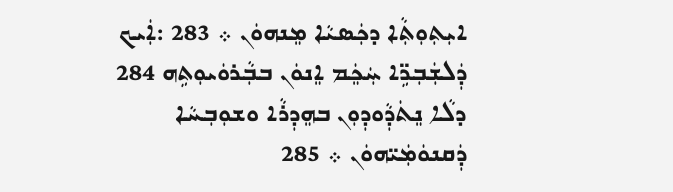ܐܝܼܬܼܘܼܬܼܵܐ ܕܟܲܣܝܵܐ ܡܸܢܗܘܿܢ ܀ 283 :ܐܲܝܟ ܕܲܠܫܲܒܼܪܹ̈ܐ ܚܲܟܸܿܡ ܐܸܢܘܿܢ ܒܒܼܵܪܘܿܝܘܼܬܹܗ 284 ܕܠܵܐ ܢܸܬܿܕܼܵܘܕܼܘܼܢ ܒܗܸܕܼܪܵܐ ܘܫܘܼܒܼܚܵܐ ܕܲܩܢܘܿܡܲܝ̈ܗܘܿܢ ܀ 285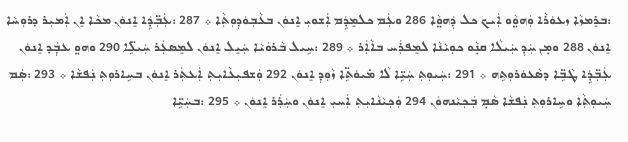:ܒܪܸܡܙܵܐ ܙܥܘܿܪܵܐ ܘܲܗܘ̤ܵܘ ܐܲܝܟ ܟܠ ܕܲܗܘ̤ܵܐ 286 ܘܥܲܡ ܟܠܡܸܕܹܿܡ ܐܲܫܘܝܼ ܐܸܢܘܿܢ ܒܥܵܒܼܘܿܕܼܘܼܬܼܵܐ ܀ 287 :ܥܲܒܼ̈ܕܹܿܐ ܐܸܢܘܿܢ ܡܟܵܐ ܐܸܢ ܐܲܡܝܼܪ ܕܪܘܼܚܵܐ ܐܸܢܘܿܢ 288 ܘܡ̣ܢ ܚܲܕܼ ܚܲܝܠܵܐ ܩܢ̣ܵܘ ܟܘܼܝܵܢܵܐ ܠܡܸܦܪܲܚ ܒܐܵܐܲܪ ܀ 289 :ܚܹܝܠ ܒܵܪܘܿܝܵܐ ܚܲܝܸܠ ܐܸܢܘܿܢ ܠܡܸܣܥܲܪ ܚܲܝܠܹ̈ܐ 290 ܘܗܘ̤ ܥܒ݂ܲܕ ܐܸܢܘܿܢ ܥܲܒܼ̈ܕܹܿܐ ܛܵܒܹ̈ܐ ܕܣܵܥܘܿܪܘܼܬܹܗ ܀ 291 :ܚܲܝܘܼܬܼ ܚܲܝܹ̈ܐ ܠܵܐ ܡ̇ܝܘܿܬܹ̈ܐ ܙܵܘܼܕܼ ܐܸܢܘܿܢ 292 ܘܲܫܦܝܼܥܵܐܝܼܬܼ ܐܲܥܬܲܪ ܐܸܢܘܿܢ ܒܚܹܐܪܘܼܬܼ ܢܲܦܫܵܐ ܀ 293 :ܣܲܡ ܚܲܝܘܼܬܼܵܐ ܘܚܹܐܪܘܼܬܼ ܢܲܦܫܵܐ ܣܵܡ̣ ܒܲܟܼܝܵܢܗܘܿܢ 294 ܘܲܟܼܝܵܢܵܐܝܼܬܼ ܐܲܚܝܼ ܐܸܢܘܿܢ ܘܚܲܪܲܪ ܐܸܢܘܿܢ ܀ 295 :ܒܚܲܝܹ̈ܐ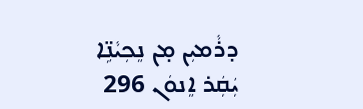ܕܪܵܡܝܼܢ ܡ̣ܢ ܢܸܟܼܝܵܢܹ̈ܐ ܝܲܩܲܪ ܐܸܢܘܿܢ 296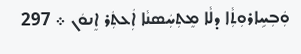ܘܲܒܼܚܹܐܪܘܼܬܼܵܐ ܕܠܵܐ ܡܸܬܼܚܲܣܢܵܐ ܐܲܥܬܲܪ ܐܸܢܘܿܢ ܀ 297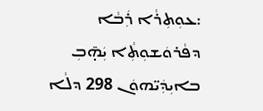:ܥܘܼܬܼܪܵܐ ܪܲܒܵܐ ܕܦܵܪܘܿܫܘܼܬܼܵܐ ܝܲܗ̣̄ܒܼ ܒܐܝܼܕܲܝ̈ܗܘܿܢ 298 ܕܠܵܐ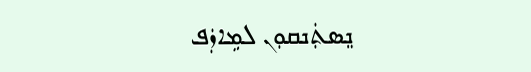ܢܸܣܬܲܢܩܘܼܢ ܠܡܹܐܙܲܦ